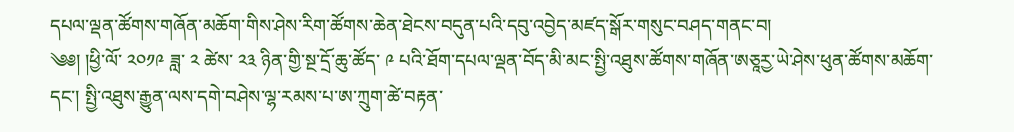དཔལ་ལྡན་ཚོགས་གཞོན་མཆོག་གིས་ཤེས་རིག་ཚོགས་ཆེན་ཐེངས་བདུན་པའི་དབུ་འབྱེད་མཛད་སྒོར་གསུང་བཤད་གནང་བ།
༄༅། །ཕྱི་ལོ་ ༢༠༡༩ ཟླ་ ༢ ཚེས་ ༢༣ ཉིན་གྱི་སྔ་དྲོ་ཆུ་ཚོད་ ༩ པའི་ཐོག་དཔལ་ལྡན་བོད་མི་མང་སྤྱི་འཐུས་ཚོགས་གཞོན་ཨཅཱརྱ་ཡེ་ཤེས་ཕུན་ཚོགས་མཆོག་དང་། སྤྱི་འཐུས་རྒྱུན་ལས་དགེ་བཤེས་ལྷ་རམས་པ་ཨ་ཀྲུག་ཚེ་བརྟན་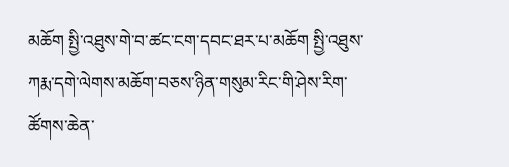མཆོག སྤྱི་འཐུས་གེ་བ་ཚང་ངག་དབང་ཐར་པ་མཆོག སྤྱི་འཐུས་ཀརྨ་དགེ་ལེགས་མཆོག་བཅས་ཉིན་གསུམ་རིང་གི་ཤེས་རིག་ཚོགས་ཆེན་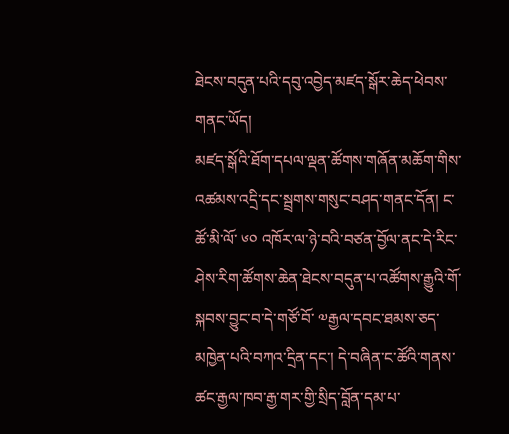ཐེངས་བདུན་པའི་དབུ་འབྱེད་མཛད་སྒོར་ཆེད་ཕེབས་གནང་ཡོད།
མཛད་སྒོའི་ཐོག་དཔལ་ལྡན་ཚོགས་གཞོན་མཆོག་གིས་འཚམས་འདྲི་དང་སྦྲགས་གསུང་བཤད་གནང་དོན། ང་ཚོ་མི་ལོ་ ༦༠ འཁོར་ལ་ཉེ་བའི་བཙན་བྱོལ་ནང་དེ་རིང་ཤེས་རིག་ཚོགས་ཆེན་ཐེངས་བདུན་པ་འཚོགས་རྒྱུའི་གོ་སྐབས་བྱུང་བ་དེ་གཙོ་བོ་ ༧རྒྱལ་དབང་ཐམས་ཅད་མཁྱེན་པའི་བཀའ་དྲིན་དང་། དེ་བཞིན་ང་ཚོའི་གནས་ཚང་རྒྱལ་ཁབ་རྒྱ་གར་གྱི་སྲིད་བློན་དམ་པ་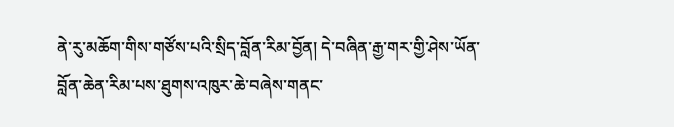ནེ་རུ་མཆོག་གིས་གཙོས་པའི་སྲིད་བློན་རིམ་བྱོན། དེ་བཞིན་རྒྱ་གར་གྱི་ཤེས་ཡོན་བློན་ཆེན་རིམ་པས་ཐུགས་འཁུར་ཆེ་བཞེས་གནང་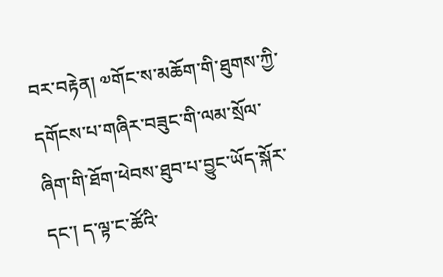བར་བརྟེན། ༧གོང་ས་མཆོག་གི་ཐུགས་ཀྱི་དགོངས་པ་གཞིར་བཟུང་གི་ལམ་སྲོལ་ཞིག་གི་ཐོག་ཕེབས་ཐུབ་པ་བྱུང་ཡོད་སྐོར་དང་། ད་ལྟ་ང་ཚོའི་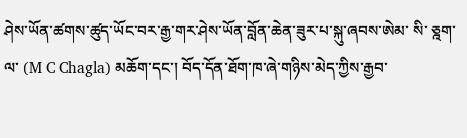ཤེས་ཡོན་ཚགས་ཚུད་ཡོང་བར་རྒྱ་གར་ཤེས་ཡོན་བློན་ཆེན་ཟུར་པ་སྐུ་ཞབས་ཨེམ་ སི་ ཅྰག་ལ་ (M C Chagla) མཆོག་དང་། བོད་དོན་ཐོག་ཁ་ཞེ་གཉིས་མེད་ཀྱིས་རྒྱབ་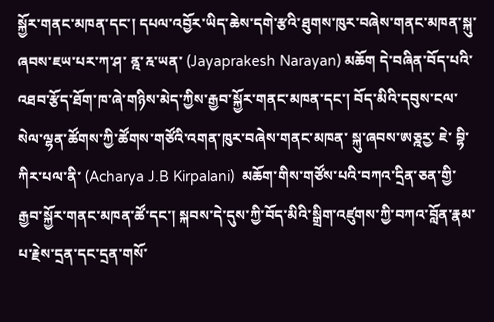སྐྱོར་གནང་མཁན་དང་། དཔལ་འབྱོར་ཡིད་ཆེས་དགེ་རྩའི་ཐུགས་ཁུར་བཞེས་གནང་མཁན་སྐུ་ཞབས་ཇཡ་པར་ཀ་ཤ་ ནྰ་རྰ་ཡན་ (Jayaprakesh Narayan) མཆོག དེ་བཞིན་བོད་པའི་འཐབ་རྩོད་ཐོག་ཁ་ཞེ་གཉིས་མེད་ཀྱིས་རྒྱབ་སྐྱོར་གནང་མཁན་དང་། བོད་མིའི་དབུས་ངལ་སེལ་ལྷན་ཚོགས་ཀྱི་ཚོགས་གཙོའི་འགན་ཁུར་བཞེས་གནང་མཁན་ སྐུ་ཞབས་ཨཅྰརྱ་ ཇེ་ བྷི་ ཀིར་པལ་ནི་ (Acharya J.B Kirpalani)  མཆོག་གིས་གཙོས་པའི་བཀའ་དྲིན་ཅན་གྱི་རྒྱབ་སྐྱོར་གནང་མཁན་ཚོ་དང་། སྐབས་དེ་དུས་ཀྱི་བོད་མིའི་སྒྲིག་འཛུགས་ཀྱི་བཀའ་བློན་རྣམ་པ་རྗེས་དྲན་དང་དྲན་གསོ་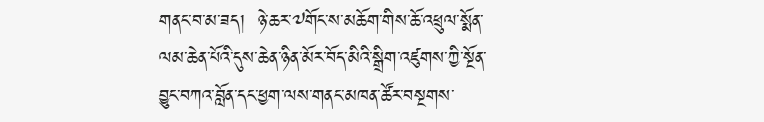གནང་བ་མ་ཟད།  ཉེ་ཆར་༧གོང་ས་མཆོག་གིས་ཆོ་འཕྲུལ་སྨོན་ལམ་ཆེན་པོའི་དུས་ཆེན་ཉིན་མོར་བོད་མིའི་སྒྲིག་འཛུགས་ཀྱི་སྔོན་བྱུང་བཀའ་བློན་དང་ཕྱག་ལས་གནང་མཁན་ཚོར་བསྔགས་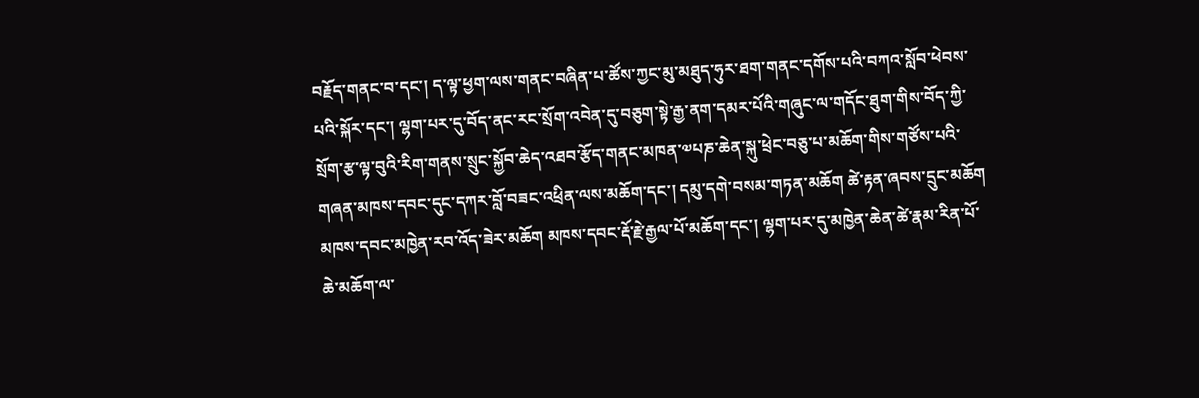བརྗོད་གནང་བ་དང་། ད་ལྟ་ཕྱག་ལས་གནང་བཞིན་པ་ཚོས་ཀྱང་མུ་མཐུད་ཧུར་ཐག་གནང་དགོས་པའི་བཀའ་སློབ་ཕེབས་པའི་སྐོར་དང་། ལྷག་པར་དུ་བོད་ནང་རང་སྲོག་འབེན་དུ་བཅུག་སྟེ་རྒྱ་ནག་དམར་པོའི་གཞུང་ལ་གདོང་ཐུག་གིས་བོད་ཀྱི་སྲོག་རྩ་ལྟ་བུའི་རིག་གནས་སྲུང་སྐྱོབ་ཆེད་འཐབ་རྩོད་གནང་མཁན་༧པཎ་ཆེན་སྐུ་ཕྲེང་བཅུ་པ་མཆོག་གིས་གཙོས་པའི་གཞན་མཁས་དབང་དུང་དཀར་བློ་བཟང་འཕྲིན་ལས་མཆོག་དང་། དམུ་དགེ་བསམ་གཏན་མཆོག ཚེ་རྟན་ཞབས་དྲུང་མཆོག མཁས་དབང་མཁྱེན་རབ་འོད་ཟེར་མཆོག མཁས་དབང་རྡོ་རྗེ་རྒྱལ་པོ་མཆོག་དང་། ལྷག་པར་དུ་མཁྱེན་ཆེན་ཚེ་རྣམ་རིན་པོ་ཆེ་མཆོག་ལ་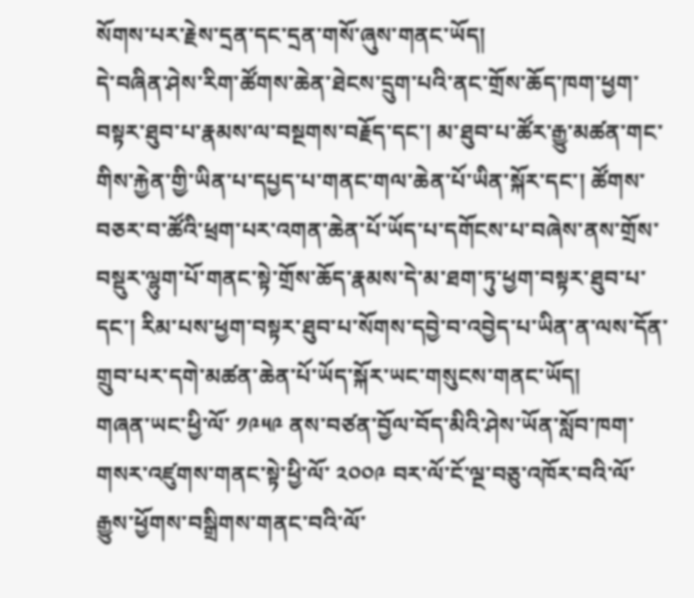སོགས་པར་རྗེས་དྲན་དང་དྲན་གསོ་ཞུས་གནང་ཡོད།
དེ་བཞིན་ཤེས་རིག་ཚོགས་ཆེན་ཐེངས་དྲུག་པའི་ནང་གྲོས་ཆོད་ཁག་ཕྱག་བསྟར་ཐུབ་པ་རྣམས་ལ་བསྔགས་བརྗོད་དང་། མ་ཐུབ་པ་ཚོར་རྒྱུ་མཚན་གང་གིས་རྐྱེན་གྱི་ཡིན་པ་དཔྱད་པ་གནང་གལ་ཆེན་པོ་ཡིན་སྐོར་དང་། ཚོགས་བཅར་བ་ཚོའི་ཕྲག་པར་འགན་ཆེན་པོ་ཡོད་པ་དགོངས་པ་བཞེས་ནས་གྲོས་བསྡུར་ལྷུག་པོ་གནང་སྟེ་གྲོས་ཆོད་རྣམས་དེ་མ་ཐག་ཏུ་ཕྱག་བསྟར་ཐུབ་པ་དང་། རིམ་པས་ཕྱག་བསྟར་ཐུབ་པ་སོགས་དབྱེ་བ་འབྱེད་པ་ཡིན་ན་ལས་དོན་གྲུབ་པར་དགེ་མཚན་ཆེན་པོ་ཡོད་སྐོར་ཡང་གསུངས་གནང་ཡོད།
གཞན་ཡང་ཕྱི་ལོ་ ༡༩༥༩ ནས་བཙན་བྱོལ་བོད་མིའི་ཤེས་ཡོན་སློབ་ཁག་གསར་འཛུགས་གནང་སྟེ་ཕྱི་ལོ་ ༢༠༠༩ བར་ལོ་ངོ་ལྔ་བཅུ་འཁོར་བའི་ལོ་རྒྱུས་ཕྱོགས་བསྒྲིགས་གནང་བའི་ལོ་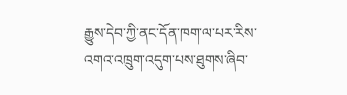རྒྱུས་དེབ་ཀྱི་ནང་དོན་ཁག་ལ་པར་རིས་འགའ་འཁྲུག་འདུག་པས་ཐུགས་ཞིབ་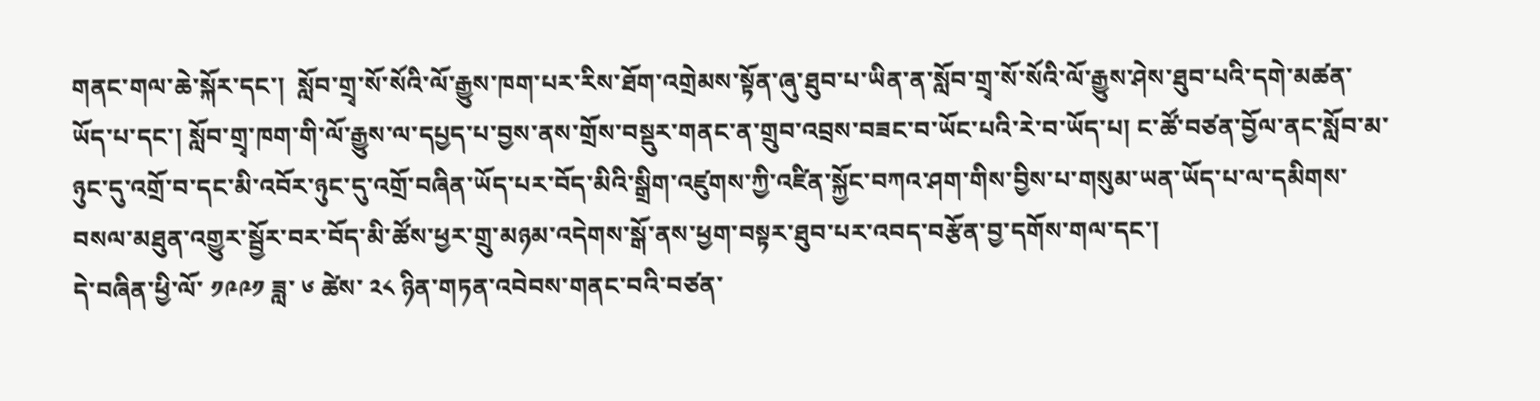གནང་གལ་ཆེ་སྐོར་དང་།  སློབ་གྲྭ་སོ་སོའི་ལོ་རྒྱུས་ཁག་པར་རིས་ཐོག་འགྲེམས་སྟོན་ཞུ་ཐུབ་པ་ཡིན་ན་སློབ་གྲྭ་སོ་སོའི་ལོ་རྒྱུས་ཤེས་ཐུབ་པའི་དགེ་མཚན་ཡོད་པ་དང་། སློབ་གྲྭ་ཁག་གི་ལོ་རྒྱུས་ལ་དཔྱད་པ་བྱས་ནས་གྲོས་བསྡུར་གནང་ན་གྲུབ་འབྲས་བཟང་བ་ཡོང་པའི་རེ་བ་ཡོད་པ། ང་ཚོ་བཙན་བྱོལ་ནང་སློབ་མ་ཉུང་དུ་འགྲོ་བ་དང་མི་འབོར་ཉུང་དུ་འགྲོ་བཞིན་ཡོད་པར་བོད་མིའི་སྒྲིག་འཛུགས་ཀྱི་འཛིན་སྐྱོང་བཀའ་ཤག་གིས་བྱིས་པ་གསུམ་ཡན་ཡོད་པ་ལ་དམིགས་བསལ་མཐུན་འགྱུར་སྦྱོར་བར་བོད་མི་ཚོས་ཕྱར་གྲུ་མཉམ་འདེགས་སྒོ་ནས་ཕྱག་བསྟར་ཐུབ་པར་འབད་བརྩོན་བྱ་དགོས་གལ་དང་།
དེ་བཞིན་ཕྱི་ལོ་ ༡༩༩༡ ཟླ་ ༦ ཚེས་ ༢༨ ཉིན་གཏན་འབེབས་གནང་བའི་བཙན་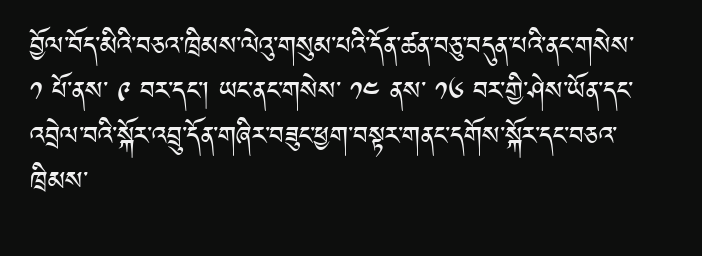བྱོལ་བོད་མིའི་བཅའ་ཁྲིམས་ལེའུ་གསུམ་པའི་དོན་ཚན་བཅུ་བདུན་པའི་ནང་གསེས་ ༡ པོ་ནས་ ༩ བར་དང་། ཡང་ནང་གསེས་ ༡༤ ནས་ ༡༦ བར་གྱི་ཤེས་ཡོན་དང་འབྲེལ་བའི་སྐོར་འབྲུ་དོན་གཞིར་བཟུང་ཕྱག་བསྟར་གནང་དགོས་སྐོར་དང་བཅའ་ཁྲིམས་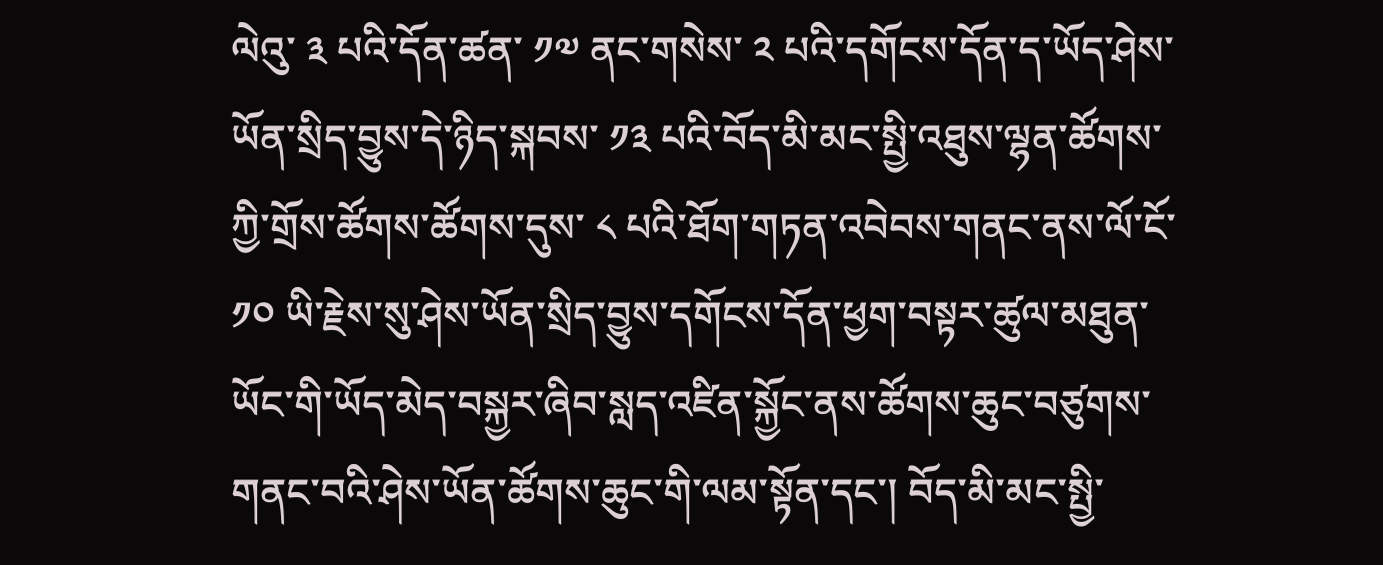ལེའུ་ ༣ པའི་དོན་ཚན་ ༡༧ ནང་གསེས་ ༢ པའི་དགོངས་དོན་ད་ཡོད་ཤེས་ཡོན་སྲིད་བྱུས་དེ་ཉིད་སྐབས་ ༡༣ པའི་བོད་མི་མང་སྤྱི་འཐུས་ལྷན་ཚོགས་ཀྱི་གྲོས་ཚོགས་ཚོགས་དུས་ ༨ པའི་ཐོག་གཏན་འབེབས་གནང་ནས་ལོ་ངོ་ ༡༠ ཡི་རྗེས་སུ་ཤེས་ཡོན་སྲིད་བྱུས་དགོངས་དོན་ཕྱག་བསྟར་ཚུལ་མཐུན་ཡོང་གི་ཡོད་མེད་བསྐྱར་ཞིབ་སླད་འཛིན་སྐྱོང་ནས་ཚོགས་ཆུང་བཙུགས་གནང་བའི་ཤེས་ཡོན་ཚོགས་ཆུང་གི་ལམ་སྟོན་དང་། བོད་མི་མང་སྤྱི་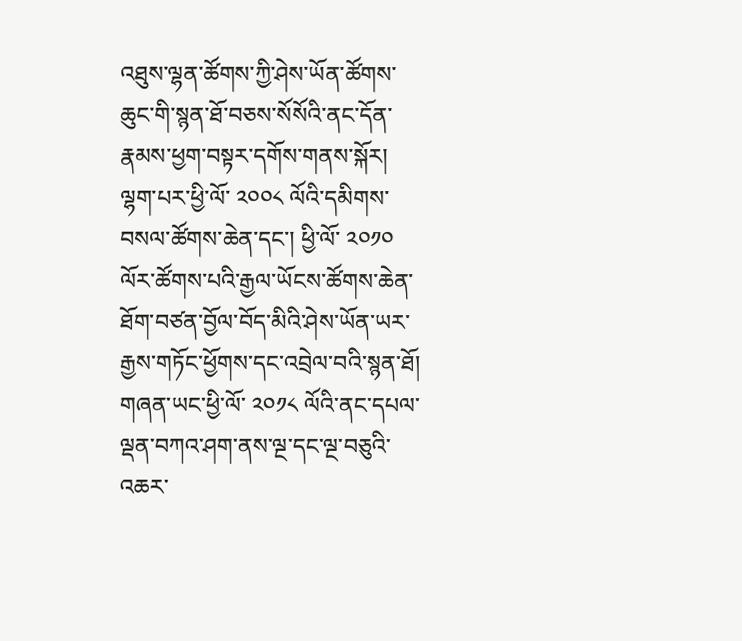འཐུས་ལྷན་ཚོགས་ཀྱི་ཤེས་ཡོན་ཚོགས་ཆུང་གི་སྙན་ཐོ་བཅས་སོསོའི་ནང་དོན་རྣམས་ཕྱག་བསྟར་དགོས་གནས་སྐོར།  ལྷག་པར་ཕྱི་ལོ་ ༢༠༠༨ ལོའི་དམིགས་བསལ་ཚོགས་ཆེན་དང་། ཕྱི་ལོ་ ༢༠༡༠ ལོར་ཚོགས་པའི་རྒྱལ་ཡོངས་ཚོགས་ཆེན་ཐོག་བཙན་བྱོལ་བོད་མིའི་ཤེས་ཡོན་ཡར་རྒྱས་གཏོང་ཕྱོགས་དང་འབྲེལ་བའི་སྙན་ཐོ། གཞན་ཡང་ཕྱི་ལོ་ ༢༠༡༨ ལོའི་ནང་དཔལ་ལྡན་བཀའ་ཤག་ནས་ལྔ་དང་ལྔ་བཅུའི་འཆར་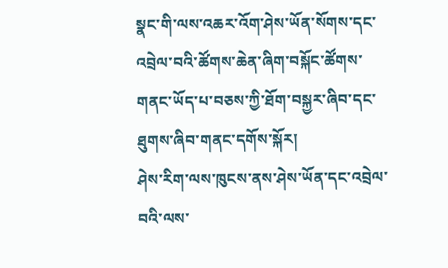སྣང་གི་ལས་འཆར་འོག་ཤེས་ཡོན་སོགས་དང་འབྲེལ་བའི་ཚོགས་ཆེན་ཞིག་བསྐོང་ཚོགས་གནང་ཡོད་པ་བཅས་ཀྱི་ཐོག་བསྐྱར་ཞིབ་དང་ཐུགས་ཞིབ་གནང་དགོས་སྐོར།
ཤེས་རིག་ལས་ཁུངས་ནས་ཤེས་ཡོན་དང་འབྲེལ་བའི་ལས་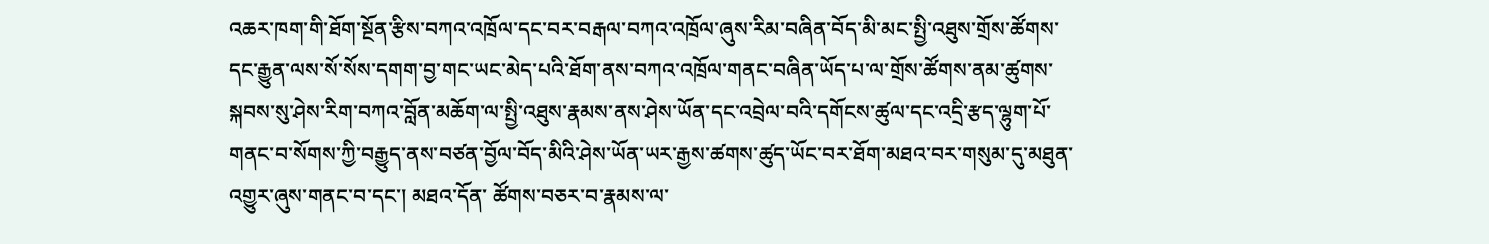འཆར་ཁག་གི་ཐོག་སྔོན་རྩིས་བཀའ་འཁྲོལ་དང་བར་བརྒལ་བཀའ་འཁྲོལ་ཞུས་རིམ་བཞིན་བོད་མི་མང་སྤྱི་འཐུས་གྲོས་ཚོགས་དང་རྒྱུན་ལས་སོ་སོས་དགག་བྱ་གང་ཡང་མེད་པའི་ཐོག་ནས་བཀའ་འཁྲོལ་གནང་བཞིན་ཡོད་པ་ལ་གྲོས་ཚོགས་ནམ་ཚུགས་སྐབས་སུ་ཤེས་རིག་བཀའ་བློན་མཆོག་ལ་སྤྱི་འཐུས་རྣམས་ནས་ཤེས་ཡོན་དང་འབྲེལ་བའི་དགོངས་ཚུལ་དང་འདྲི་རྩད་ལྷུག་པོ་གནང་བ་སོགས་ཀྱི་བརྒྱུད་ནས་བཙན་བྱོལ་བོད་མིའི་ཤེས་ཡོན་ཡར་རྒྱས་ཚགས་ཚུད་ཡོང་བར་ཐོག་མཐའ་བར་གསུམ་དུ་མཐུན་འགྱུར་ཞུས་གནང་བ་དང་། མཐའ་དོན་ ཚོགས་བཅར་བ་རྣམས་ལ་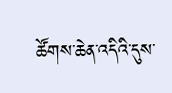ཚོགས་ཆེན་འདིའི་དུས་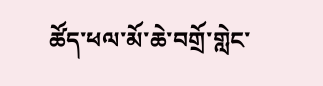ཚོད་ཕལ་མོ་ཆེ་བགྲོ་གླེང་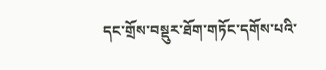དང་གྲོས་བསྡུར་ཐོག་གཏོང་དགོས་པའི་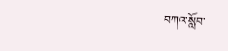བཀའ་སློབ་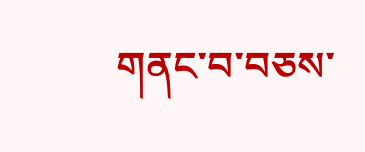གནང་བ་བཅས་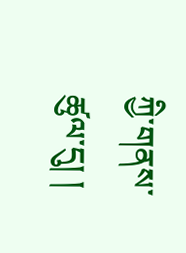ཀྱི་གནས་ཚུལ་དུ། །